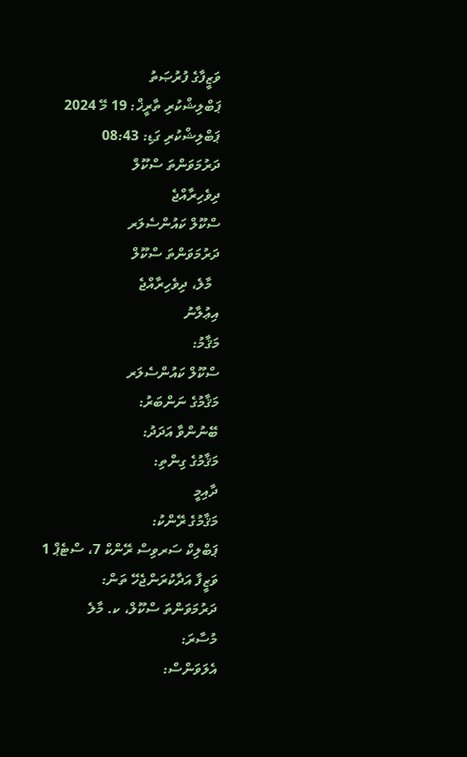ވަޒީފާގެ ފުރުޞަތު
ޕަބްލިޝްކުރި ތާރީޚް: 19 މޭ 2024
ޕަބްލިޝްކުރި ގަޑި: 08:43
ދަރުމަވަންތަ ސްކޫލް
ދިވެހިރާއްޖެ
ސްކޫލް ކައުންސެލަރ
ދަރުމަވަންތަ ސްކޫލް
  މާލެ، ދިވެހިރާއްޖެ
އިޢުލާނު
މަޤާމު:
ސްކޫލް ކައުންސެލަރ
މަޤާމުގެ ނަންބަރު:
ބޭނުންވާ އަދަދު:
މަޤާމުގެ ގިންތި:
ދާއިމީ
މަޤާމުގެ ރޭންކު:
ޕަބްލިކް ސަރވިސް ރޭންކް 7، ސްޓެޕް 1
ވަޒީފާ އަދާކުރަންޖެހޭ ތަން:
ދަރުމަވަންތަ ސްކޫލް، ކ. މާލެ
މުސާރަ:
އެލަވަންސް: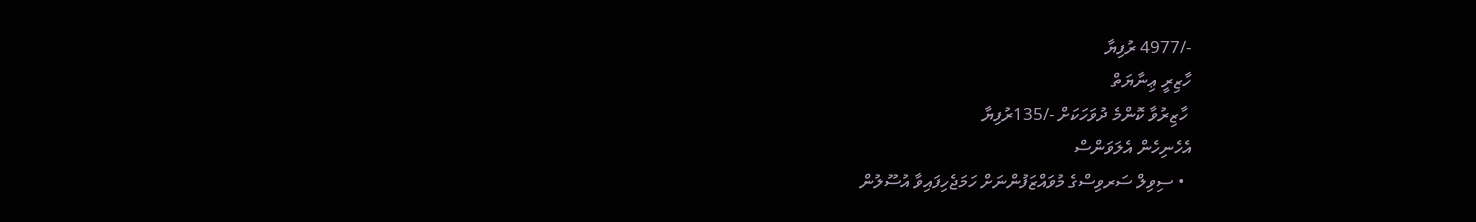-/4977 ރުފިޔާ
ހާޒިރީ ޢިނާޔަތް
 ހާޒިރުވާ ކޮންމެ ދުވަހަކަށް -/135ރުފިޔާ
އެހެނިހެން އެލަވަންސް
  • ސިވިލް ސަރވިސްގެ މުވައްޒަފުންނަށް ހަމަޖެހިފައިވާ އުސޫލުން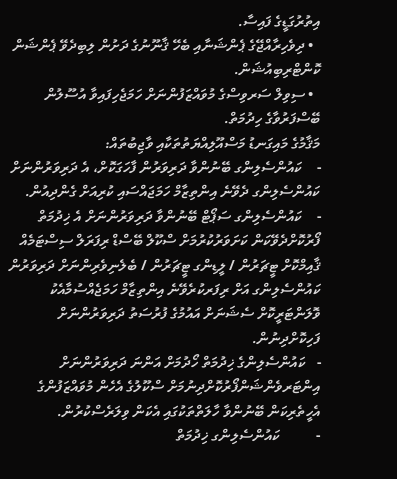އިތުރުގަޑީގެ ފައިސާ.
  • ދިވެހިރާއްޖޭގެ ޕެންޝަނާއި ބެހޭ ޤާނޫނުގެ ދަށުން ލިބިދެވޭ ޕެންޝަން ކޮންޓްރިބިއުޝަން.
  • ސިވިލް ސަރވިސްގެ މުވައްޒަފުންނަށް ހަމަޖެހިފައިވާ އުސޫލުން ބޭސްފަރުވާގެ ހިދުމަތް.
މަޤާމުގެ މައިގަނޑު މަސްއޫލިއްޔަތުތަކާއި ވާޖިބުތައް:
-    ކައުންސެލިންގ ބޭނުންވާ ދަރިވަރުން ފާހަގަކޮށް، އެ ދަރިވަރުންނަށް ކައުންސެލިންގ ދެވޭނެ އިންތިޒާމް ހަމަޖައްސައި ކުރިއަށް ގެންދިއުން.
-    ކައުންސެލިންގ ސަޕޯޓް ބޭނުންވާ ދަރިވަރުންނަށް އެ ޚިދުމަތް ފޯރުކޮށްދެވޭކަން ކަށަވަރުކުރުމަށް ސްކޫލް ބޭސްޑް ރިފަރަލް ސިސްޓަމެއް ޤާއިމްކޮށް ޓީޗަރުން / ލީޑިންގ ޓީޗަރުން / ބެލެނިވެރިންނަށް ދަރިވަރުން ކައުންސެލިންގ އަށް ރިފަރކުރެވޭނެ އިންތިޒާމް ހަމަޖެއްސުމާއެކު ވޮލަންޓަރީކޮށް ސެޝަނަށް އައުމުގެ ފުރުސަތު ދަރިވަރުންނަށް ފަހިކޮށްދިނުން.
-   ކައުންސެލިންގެ ޚިދުމަތް ހޯދުމަށް އަންނަ ދަރިވަރުންނަށް އިންޓަރވެންޝަންފޯރުކޮށްދިނުމަށް ސްކޫލުގެ އެހެން މުވައްޒަފުންގެ އެހީތެރިކަން ބޭނުންވާ ހާލަތްތަކުގައި އެކަން ވިލަރެސްކުރުން.
-          ކައުންސެލިންގ ޚިދުމަތް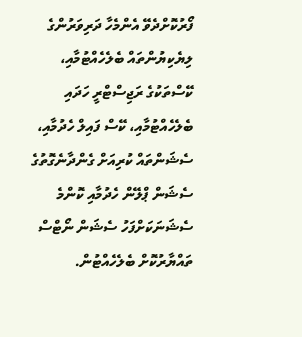ފޯރުކޮށްދެވޭ އެންމެހާ ދަރިވަރުންގެ ލިޔެކިޔުންތައް ބެލެހެއްޓުމާއި، ކޭސްތަކުގެ ރަޖިސްޓްރީ ހަދައި ބެލެހެއްޓުމާއި، ކޭސް ފައިލް ހެދުމާއި، ސެޝަންތައް ކުރިއަށް ގެންދާނެގޮތުގެ ސެޝަން ޕްލޭން ހެދުމާއި ކޮންމެ ސެޝަނަކަށްފަހު ސެޝަން ނޯޓްސް ތައްޔާރުކޮށް ބެލެހެއްޓުން.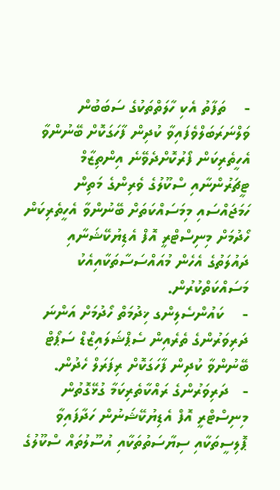-    ތަފާތު އެކި ހާލަތްތަކުގެ ސަބަބުން ވަލްނަރަބަލްވެފައިވާ ކުދިން ފާހަގަކޮށް ބޭނުންވާ  އެހީތެރިކަން ފޯރުކޮށްދެވޭނެ އިންތިޒާމް ޓީޗަރުންނާއި ސްކޫލުގެ ވެރިންގެ މަތިން ހަމަޖައްސައި މިމަސައްކަތަށް ބޭނުންވާ އެހީތެރިކަން ހޯދުމަށް މިނިސްޓްރީ އޮފް އެޑިޔުކޭޝަނާއި ދައުލަތުގެ އެހެން މުއައްސަސާތަކާއިއެކު މަސައްކަތްކުރުން.
-    ކައުންސެލިންގ ޚިދުމަތް ހޯދުމަށް އަންނަ ދަރިވަރުންގެ ތެރެއިން ސެޕްޝަލައިޒްޑް ސަޕޯޓް ބޭނުންވާ ކުދިން ފާހަގަކޮށް ރިފަރަލް ހެދުން.
-   ދަރިވަރުންގެ ރައްކާތެރިކަމާ ގުޅޭގޮތުން މިނިސްޓްރީ އޮފް އެޑިޔުކޭޝަނުން ހަދާފައިވާ ޕޮލިސީތަކާއި ސިޔާސަތުތަކާއި އުސޫލުތައް ސްކޫލުގެ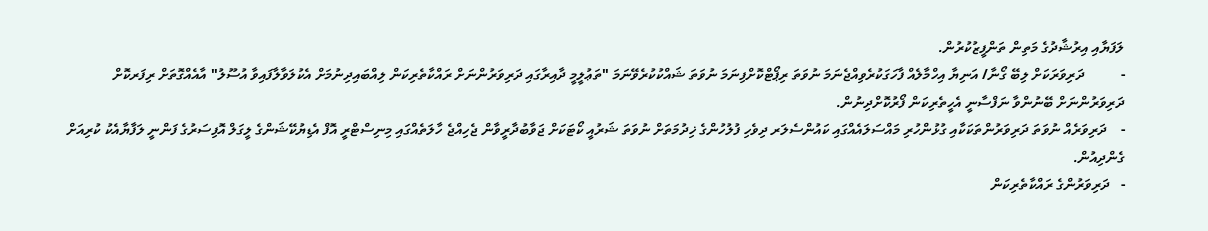ލަފަޔާއި އިރުޝާދުގެ މަތިން ތަންފީޒުކުރުން.
-          ދަރިވަރަކަށް ލިބޭ ގޯނާ/ އަނިޔާ އިހްމާލެއް ފާހަގަކުރެވިއްޖެނަމަ ނުވަތަ ރިޕޯޓްކޮށްފިނަމަ ނުވަތަ ޝައްކުކުރެވޭނަމަ "ތަޢުލީމީ ދާއިރާގައި ދަރިވަރުންނަށް ރައްކާތެރިކަން ލިއްބައިދިނުމަށް އެކުލަވާލާފައިވާ އުސޫލު" އާއެއްގޮތަށް ރިފަރކޮށް ދަރިވަރުންނަށް ބޭނުންވާ ނަފްސާނީ އެހީތެރިކަން ފޯރުކޮށްދިނުން.
-    ދަރިވަރެއް ނުވަތަ ދަރިވަރުންތަކަކާއި ގުޅުންހުރި މައްސަލައެއްގައި ކައުންސެލަރ ދިވެހި ފުލުހުންގެ ޚިދުމަތަށް ނުވަތަ ޝަރުއީ ކޯޓަކަށް ޖަވާބުދާރީވާން ޖެހިއްޖެ ހާލަތެއްގައި މިނިސްޓްރީ އޮފް އެޑިޔުކޭޝަންގެ ލީގަލް އޮފިސަރުގެ ފަންނީ ލަފާޔާއެކު ކުރިއަށް ގެންދިއުން.
-   ދަރިވަރުންގެ ރައްކާތެރިކަން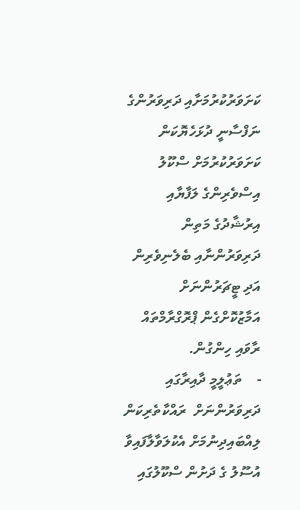ކަށަވަރުކުރުމަށާއި ދަރިވަރުންގެ ނަފްސާނީ ދުޅަހެޔޮކަން ކަށަވަރުކުރުމަށް ސްކޫލު އިސްވެރިންގެ ލަފާޔާއި އިރުޝާދުގެ މަތިން ދަރިވަރުންނާއި ބެލެނިވެރިން އަދި ޓީޗަރުންނަށް އަމާޒުކޮށްގެން ޕްރޮގްރާމްތައް ރާވައި ހިންގުން.
-    ތަޢުލީމީ ދާއިރާގައި ދަރިވަރުންނަށް  ރައްކާތެރިކަން ލިއްބައިދިނުމަށް އެކުލަވާލާފައިވާ އުސޫލު ގެ ދަށުން ސްކޫލުގައި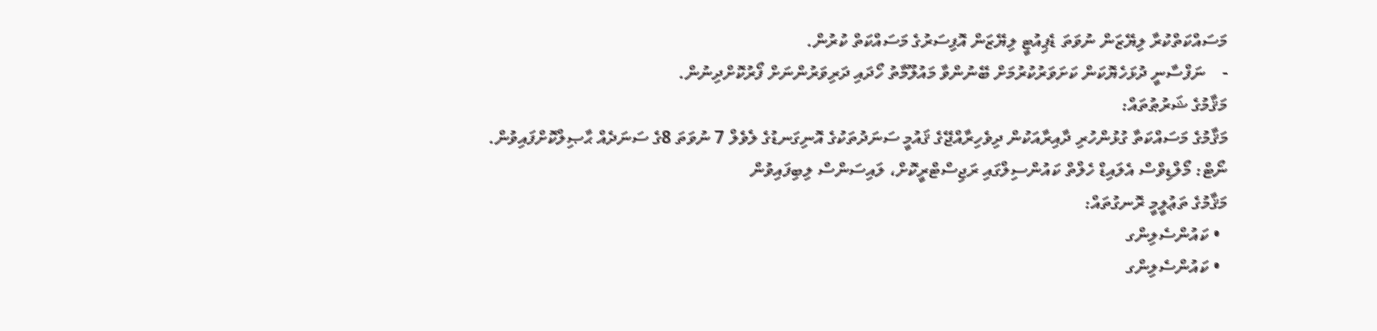މަސައްކަތްކުރާ ލިޔޭޒަން ނުވަތަ ޑެޕިއުޓީ ލިޔޭޒަން އޮފިސަރުގެ މަސައްކަތް ކުރުން.
-    ނަފްސާނީ ދުޅަހެޔޮކަން ކަށަވަރުކުރުމަށް ބޭނުންވާ މައުލޫމާތު ހޯދައި ދަރިވަރުންނަށް ފޯރުކޮށްދިނުން.
މަޤާމުގެ ޝަރުޠުތައް:
މަޤާމުގެ މަސައްކަތާ ގުޅުންހުރި ދާއިރާއަކުން ދިވެހިރާއްޖޭގެ ޤައުމީ ސަނަދުތަކުގެ އޮނިގަނޑުގެ ލެވެލް 7 ނުވަތަ 8ގެ ސަނަދެއް ޙާޞިލްކޮށްފައިވުން.
ނޯޓް: މޯލްޑިވްސް އެލައިޑް ހެލްތް ކައުންސިލްގައި ރަޖިސްޓްރީކޮށް، ލައިސަންސް ލިބިފައިވުން
މަޤާމުގެ ތަޢުލީމީ ރޮނގުތައް:
  • ކައުންސެލިންގ
  • ކައުންސެލިންގ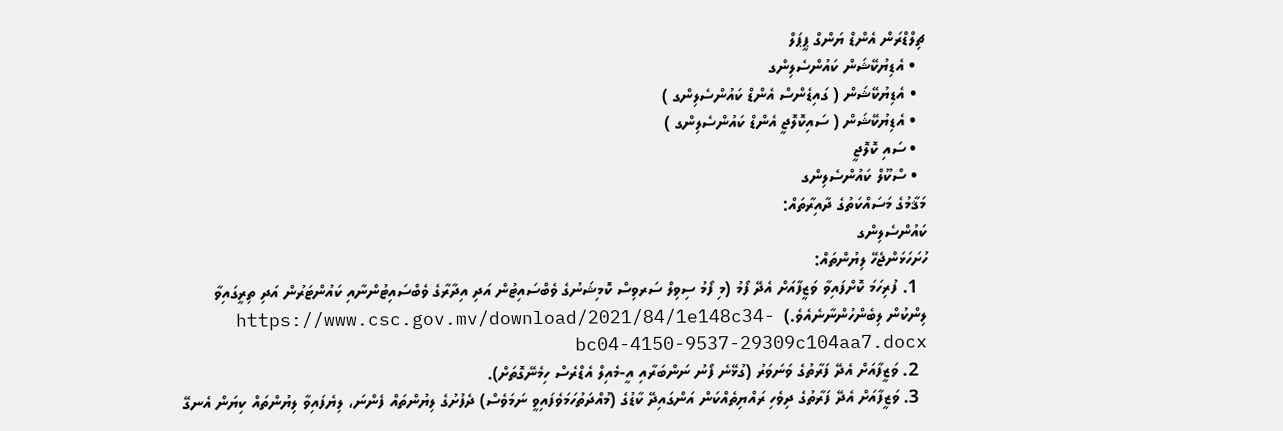ޗިލްޑްރަން އެންޑް ޔަންގް ޕީޕަލް
  • އެޑިޔުކޭޝަން ކައުންސެލިންގ
  • އެޑިޔުކޭޝަން ( ގައިޑެންސް އެންޑް ކައުންސެލިންގ )
  • އެޑިޔުކޭޝަން ( ސައިކޮލޮޖީ އެންޑް ކައުންސެލިންގ )
  • ސައި ކޮލޮޖީ
  • ސްކޫލް ކައުންސެލިންގ
މަޤާމުގެ މަސައްކަތުގެ ދާއިރާތައް:
ކައުންސެލިންގ
ހުށަހަޅަންޖެހޭ ލިޔުންތައް:
  1. ފުރިހަމަ ކޮށްފައިވާ ވަޒީފާއަށް އެދޭ ފޯމު (މި ފޯމު ސިވިލް ސަރވިސް ކޮމިޝަނުގެ ވެބްސައިޓުން އަދި އިދާރާގެ ވެބްސައިޓުންނާއި ކައުންޓަރުން އަދި ތިރީގައިވާ ލިންކުން ލިބެންހުންނާނެއެވެ.)  https://www.csc.gov.mv/download/2021/84/1e148c34-bc04-4150-9537-29309c104aa7.docx
  2. ވަޒީފާއަށް އެދޭ ފަރާތުގެ ވަނަވަރު (ގުޅޭނެ ފޯނު ނަންބަރާއި އީ-މެއިލް އެޑްރެސް ހިމެނޭގޮތަށް).
  3. ވަޒީފާއަށް އެދޭ ފަރާތުގެ ދިވެހި ރައްޔިތެއްކަން އަންގައިދޭ ކާޑުގެ (މުއްދަތުހަމަވެފައިވީ ނަމަވެސް) ދެފުށުގެ ލިޔުންތައް ފެންނަ، ލިޔެފައިވާ ލިޔުންތައް ކިޔަން އެނގޭ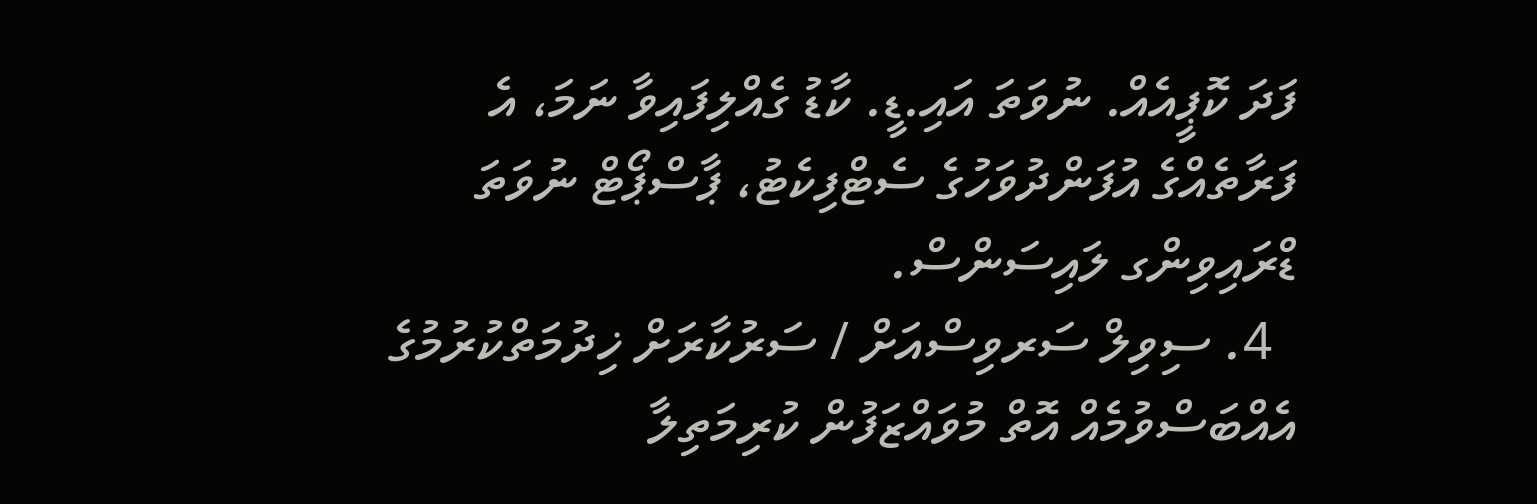ފަދަ ކޮޕީއެއް. ނުވަތަ އައި.ޑީ. ކާޑު ގެއްލިފައިވާ ނަމަ، އެ ފަރާތެއްގެ އުފަންދުވަހުގެ ސެޓްފިކެޓު، ޕާސްޕޯޓް ނުވަތަ ޑްރައިވިންގ ލައިސަންސް.
  4. ސިވިލް ސަރވިސްއަށް / ސަރުކާރަށް ޚިދުމަތްކުރުމުގެ އެއްބަސްވުމެއް އޮތް މުވައްޒަފުން ކުރިމަތިލާ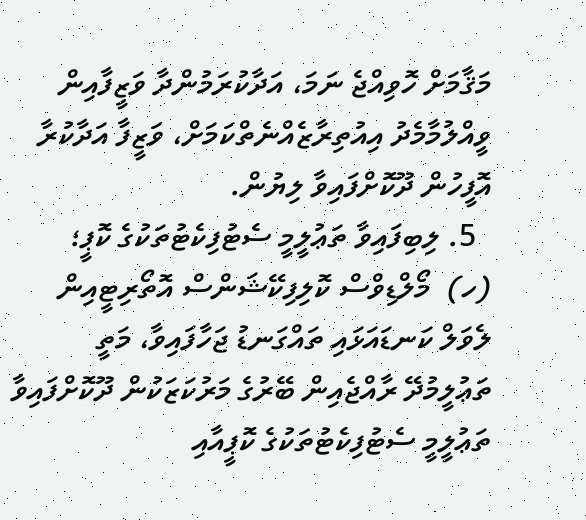މަޤާމަށް ހޮވިއްޖެ ނަމަ، އަދާކުރަމުންދާ ވަޒީފާއިން ވީއްލުމާމެދު އިއުތިރާޒެއްނެތްކަމަށް، ވަޒީފާ އަދާކުރާ އޮފީހުން ދޫކޮށްފައިވާ ލިޔުން.
  5. ލިބިފައިވާ ތަޢުލީމީ ސެޓުފިކެޓުތަކުގެ ކޮޕީ؛
(ހ)  މޯލްޑިވްސް ކޮލިފިކޭޝަންސް އޮތޯރިޓީއިން ލެވަލް ކަނޑައަޅައި ތައްގަނޑު ޖަހާފައިވާ، މަތީ ތަޢުލީމުދޭ ރާއްޖެއިން ބޭރުގެ މަރުކަޒަކުން ދޫކޮށްފައިވާ ތަޢުލީމީ ސެޓުފިކެޓުތަކުގެ ކޮޕީއާއި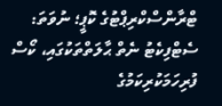ޓްރާންސްކްރިޕްޓުގެ ކޮޕީ؛ ނުވަތަ: ސެޓްފިކެޓު ނެތް ޙާލަތްތަކުގައި، ކޯސް ފުރިހަމަކުރިކަމުގެ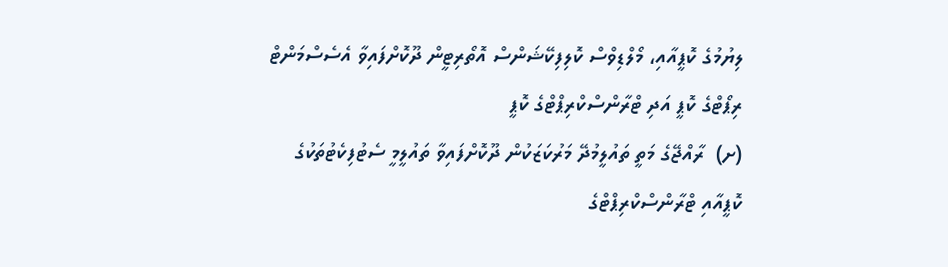ލިޔުމުގެ ކޮޕީއާއި، މޯލްޑިވްސް ކޮލިފިކޭޝަންސް އޮތޯރިޓީން ދޫކޮށްފައިވާ އެސެސްމަންޓް ރިޕޯޓްގެ ކޮޕީ އަދި ޓްރާންސްކްރިޕްޓްގެ ކޮޕީ
(ށ)  ރާއްޖޭގެ މަތީ ތައުލީމުދޭ މަރުކަޒަކުން ދޫކޮށްފައިވާ ތައުލީމީ ސެޓުފިކެޓުތަކުގެ ކޮޕީއާއި ޓްރާންސްކްރިޕްޓްގެ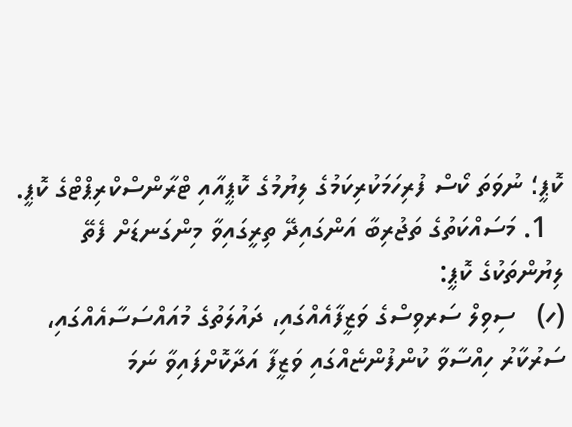ކޮޕީ؛ ނުވަތަ ކޯސް ފުރިހަމަކުރިކަމުގެ ލިޔުމުގެ ކޮޕީއާއި ޓްރާންސްކްރިޕްޓްގެ ކޮޕީ.
  1. މަސައްކަތުގެ ތަޖުރިބާ އަންގައިދޭ ތިރީގައިވާ މިންގަނޑަށް ފެތޭ ލިޔުންތަކުގެ ކޮޕީ:
(ހ)   ސިވިލް ސަރވިސްގެ ވަޒީފާއެއްގައި، ދައުލަތުގެ މުއައްސަސާއެއްގައި، ސަރުކާރު ހިއްސާވާ ކުންފުންޏެއްގައި ވަޒީފާ އަދާކޮށްފައިވާ ނަމަ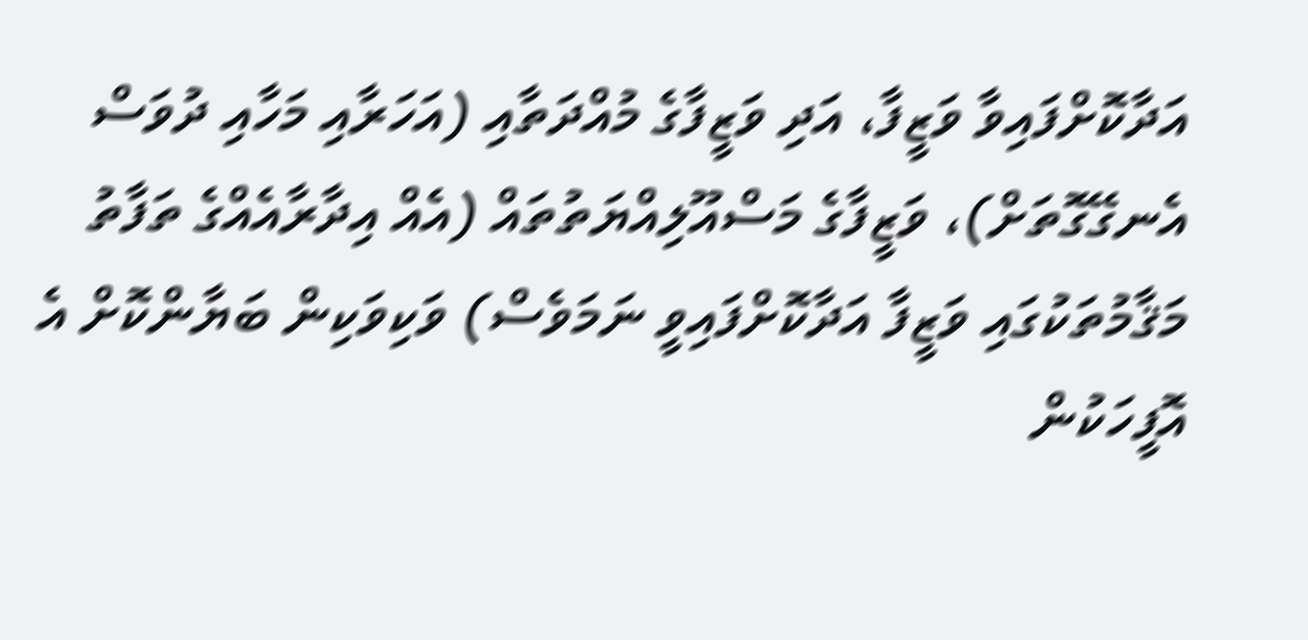އަދާކޮށްފައިވާ ވަޒީފާ، އަދި ވަޒީފާގެ މުއްދަތާއި (އަހަރާއި މަހާއި ދުވަސް އެނގޭގޮތަށް)، ވަޒީފާގެ މަސްއޫލިއްޔަތުތައް (އެއް އިދާރާއެއްގެ ތަފާތު މަޤާމުތަކުގައި ވަޒީފާ އަދާކޮށްފައިވީ ނަމަވެސް) ވަކިވަކިން ބަޔާންކޮށް އެ އޮފީހަކުން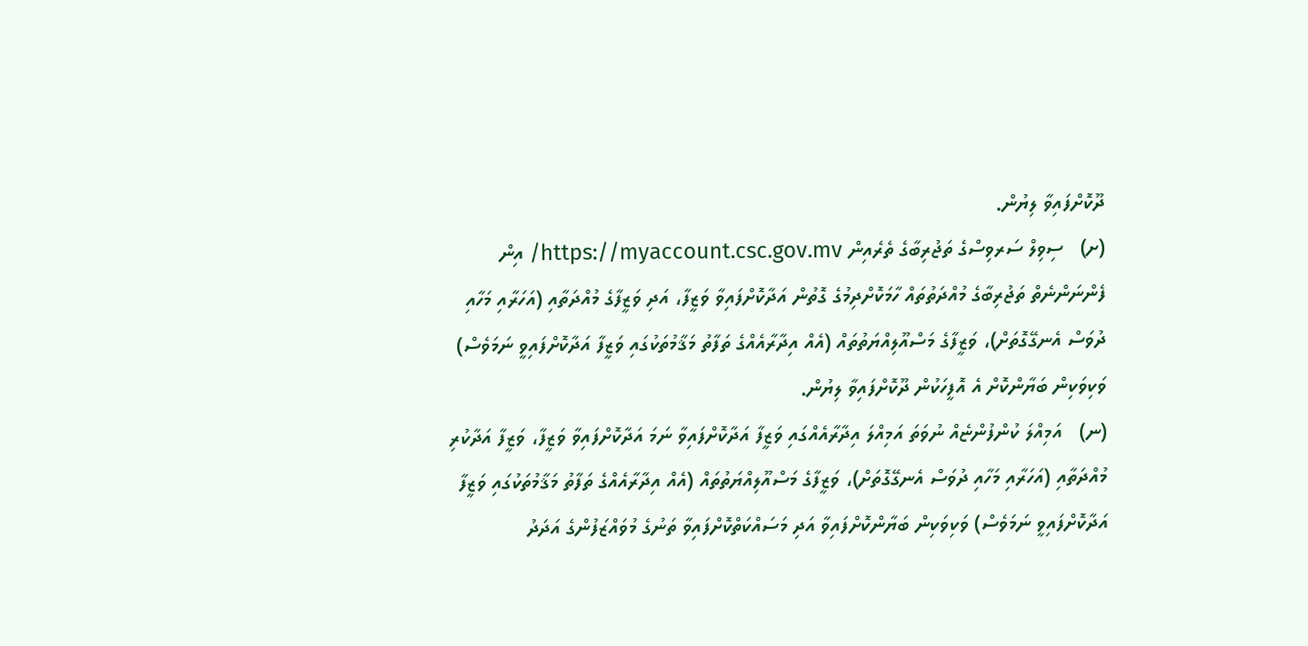ދޫކޮށްފައިވާ ލިޔުން.
(ށ)   ސިވިލް ސަރވިސްގެ ތަޖުރިބާގެ ތެރެއިން https://myaccount.csc.gov.mv/ އިން ފެންނަންނެތް ތަޖުރިބާގެ މުއްދަތުތައް ހާމަކޮށްދިމުގެ ގޮތުން އަދާކޮށްފައިވާ ވަޒީފާ، އަދި ވަޒީފާގެ މުއްދަތާއި (އަހަރާއި މަހާއި ދުވަސް އެނގޭގޮތަށް)، ވަޒީފާގެ މަސްއޫލިއްޔަތުތައް (އެއް އިދާރާއެއްގެ ތަފާތު މަޤާމުތަކުގައި ވަޒީފާ އަދާކޮށްފައިވީ ނަމަވެސް) ވަކިވަކިން ބަޔާންކޮށް އެ އޮފީހަކުން ދޫކޮށްފައިވާ ލިޔުން.
(ނ)   އަމިއްލަ ކުންފުންޏެއް ނުވަތަ އަމިއްލަ އިދާރާއެއްގައި ވަޒީފާ އަދާކޮށްފައިވާ ނަމަ އަދާކޮށްފައިވާ ވަޒީފާ، ވަޒީފާ އަދާކުރި މުއްދަތާއި (އަހަރާއި މަހާއި ދުވަސް އެނގޭގޮތަށް)، ވަޒީފާގެ މަސްއޫލިއްޔަތުތައް (އެއް އިދާރާއެއްގެ ތަފާތު މަޤާމުތަކުގައި ވަޒީފާ އަދާކޮށްފައިވީ ނަމަވެސް) ވަކިވަކިން ބަޔާންކޮށްފައިވާ އަދި މަސައްކަތްކޮށްފައިވާ ތަނުގެ މުވައްޒަފުންގެ އަދަދު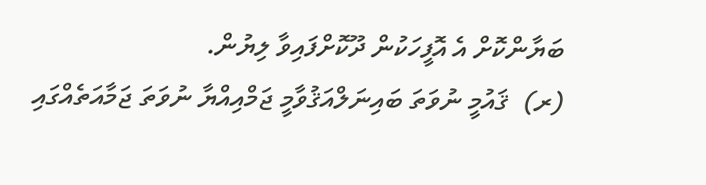ބަޔާންކޮށް އެ އޮފީހަކުން ދޫކޮށްފައިވާ ލިޔުން.
(ރ)  ޤައުމީ ނުވަތަ ބައިނަލްއަޤުވާމީ ޖަމްއިއްޔާ ނުވަތަ ޖަމާއަތެއްގައި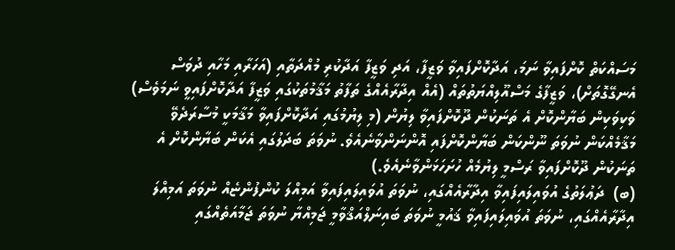މަސައްކަތް ކޮށްފައިވާ ނަމަ، އަދާކޮށްފައިވާ ވަޒީފާ، އަދި ވަޒީފާ އަދާކުރި މުއްދަތާއި (އަހަރާއި މަހާއި ދުވަސް އެނގޭގޮތަށް)، ވަޒީފާގެ މަސްއޫލިއްޔަތުތައް (އެއް އިދާރާއެއްގެ ތަފާތު މަޤާމުތަކުގައި ވަޒީފާ އަދާކޮށްފައިވީ ނަމަވެސް) ވަކިވަކިން ބަޔާންކޮށް އެ ތަނަކުން ދޫކޮށްފައިވާ ލިޔުން (މި ލިޔުމުގައި އަދާކޮށްފައިވާ މަޤާމަކީ މުސާރަދެވޭ މަޤާމެއްކަން ނުވަތަ ނޫންކަން ބަޔާންކޮށްފައި އޮންނަންވާނެއެވެ. ނުވަތަ ބަދަލުގައި އެކަން ބަޔާންކޮށް އެ ތަނަކުން ދޫކޮށްފައިވާ ރަސްމީ ލިޔުމެއް ހުށަހަޅަންވާނެއެވެ.)
(ބ)  ދަޢުލަތުގެ އުވައިލައިފައިވާ އިދާރާއެއްގައި، ނުވަތަ އުވައިލައިފައިވާ އަމިއްލަ ކުންފުންޏެއް ނުވަތަ އަމިއްލަ އިދާރާއެއްގައި، ނުވަތަ އުވައިލައިފައިވާ ޤައުމީ ނުވަތަ ބައިނަލްއަޤްވާމީ ޖަމިއްޔާ ނުވަތަ ޖަމާއަތެއްގައި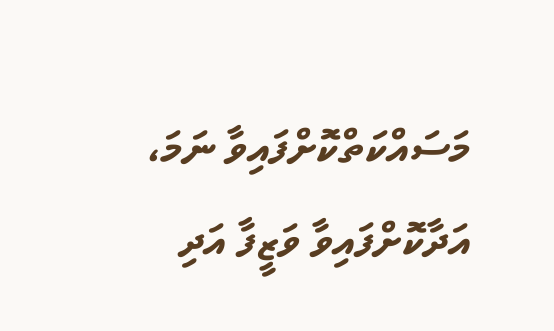މަސައްކަތްކޮށްފައިވާ ނަމަ، އަދާކޮށްފައިވާ ވަޒީފާ އަދި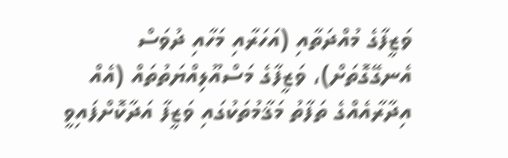ވަޒީފާގެ މުއްދަތާއި (އަހަރާއި މަހާއި ދުވަސް އެނގޭގޮތަށް)، ވަޒީފާގެ މަސްއޫލިއްޔަތުތައް (އެއް އިދާރާއެއްގެ ތަފާތު މަޤާމުތަކުގައި ވަޒީފާ އަދާކޮށްފައިވީ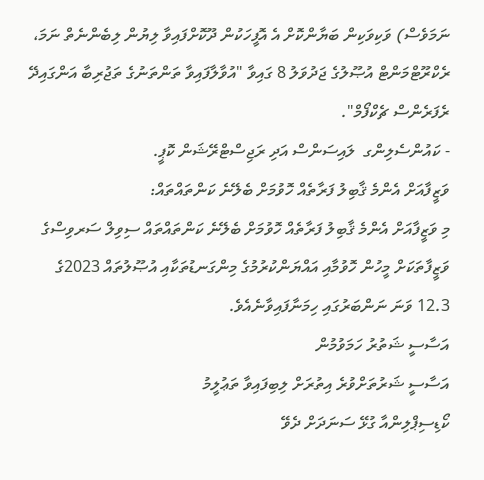ނަމަވެސް) ވަކިވަކިން ބަޔާންކޮށް އެ އޮފީހަކުން ދޫކޮށްފައިވާ ލިޔުން ލިބެންނެތް ނަމަ، ރެކްރޫޓްމަންޓް އުޞޫލުގެ ޖަދުވަލު 8 ގައިވާ "އުވާލާފައިވާ ތަންތަނުގެ ތަޖުރިބާ އަންގައިދޭ ރެފަރެންސް ޗެކްފޯމް".
- ކައުންސެލިންގ  ލައިސަންސް އަދި ރަޖިސްޓްރޭޝަން ކޮޕީ.
ވަޒީފާއަށް އެންމެ ޤާބިލު ފަރާތެއް ހޮވުމަށް ބެލޭނެ ކަންތައްތައް:
މި ވަޒީފާއަށް އެންމެ ޤާބިލު ފަރާތެއް ހޮވުމަށް ބެލޭނެ ކަންތައްތައް ސިވިލް ސަރވިސްގެ ވަޒީފާތަކަށް މީހުން ހޮވުމާއި އައްޔަންކުރުމުގެ މިންގަނޑުތަކާއި އުޞޫލުތައް 2023ގެ 12.3 ވަނަ ނަންބަރުގައި ހިމަނާފައިވާނެއެވެ.
އަސާސީ ޝަތުރު ހަމަވުމުން
އަސާސީ ޝަރުތަށްވުރެ އިތުރަށް ލިބިފައިވާ ތަޢުލީމު
ކޯޑިސިޕްލިންއާ ގުޅޭ ސަނަދަށް ދެވޭ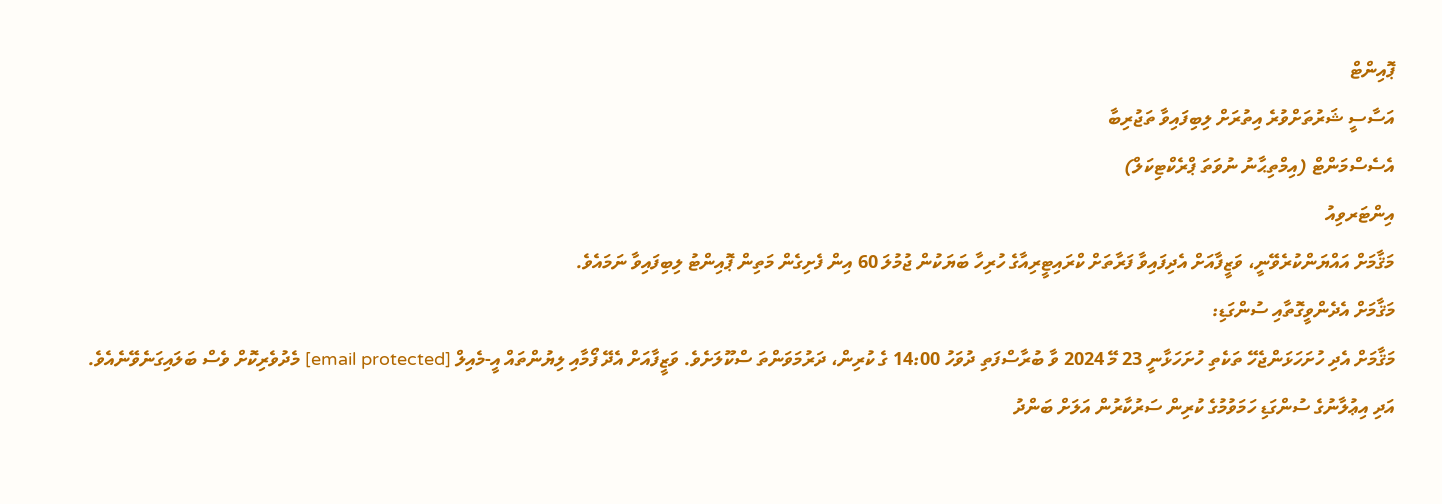ޕޮއިންޓް
އަސާސީ ޝަރުތަށްވުރެ އިތުރަށް ލިބިފައިވާ ތަޖުރިބާ
އެސެސްމަންޓް (އިމްތިޙާނު ނުވަތަ ޕްރެކްޓިކަލް)
އިންޓަރވިއު
މަޤާމަށް އައްޔަންކުރެވޭނީ، ވަޒީފާއަށް އެދިފައިވާ ފަރާތަށް ކްރައިޓީރިއާގެ ހުރިހާ ބަޔަކުން ޖުމުލަ 60 އިން ފެށިގެން މަތިން ޕޮއިންޓު ލިބިފައިވާ ނަމައެވެ.
މަޤާމަށް އެދެންވީގޮތާއި ސުންގަޑި:
މަޤާމަށް އެދި ހުށަހަޅަންޖެހޭ ތަކެތި ހުށަހަޅާނީ 23 މޭ 2024 ވާ ބުރާސްފަތި ދުވަހު 14:00 ގެ ކުރިން، ދަރުމަވަންތަ ސްކޫލަށެވެ. ވަޒީފާއަށް އެދޭ ފޯމާއި ލިޔުންތައް އީ-މެއިލް [email protected] މެދުވެރިކޮށް ވެސް ބަލައިގަނެވޭނެއެވެ.
އަދި އިޢުލާނުގެ ސުންގަޑި ހަމަވުމުގެ ކުރިން ސަރުކާރުން އަލަށް ބަންދު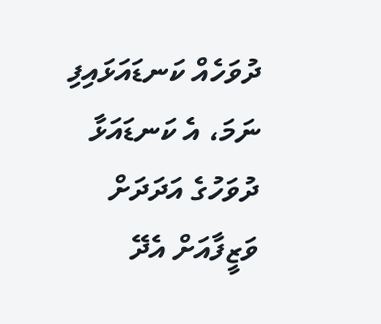ދުވަހެއް ކަނޑައަޅައިފި ނަމަ، އެ ކަނޑައަޅާ ދުވަހުގެ އަދަދަށް ވަޒީފާއަށް އެދޭ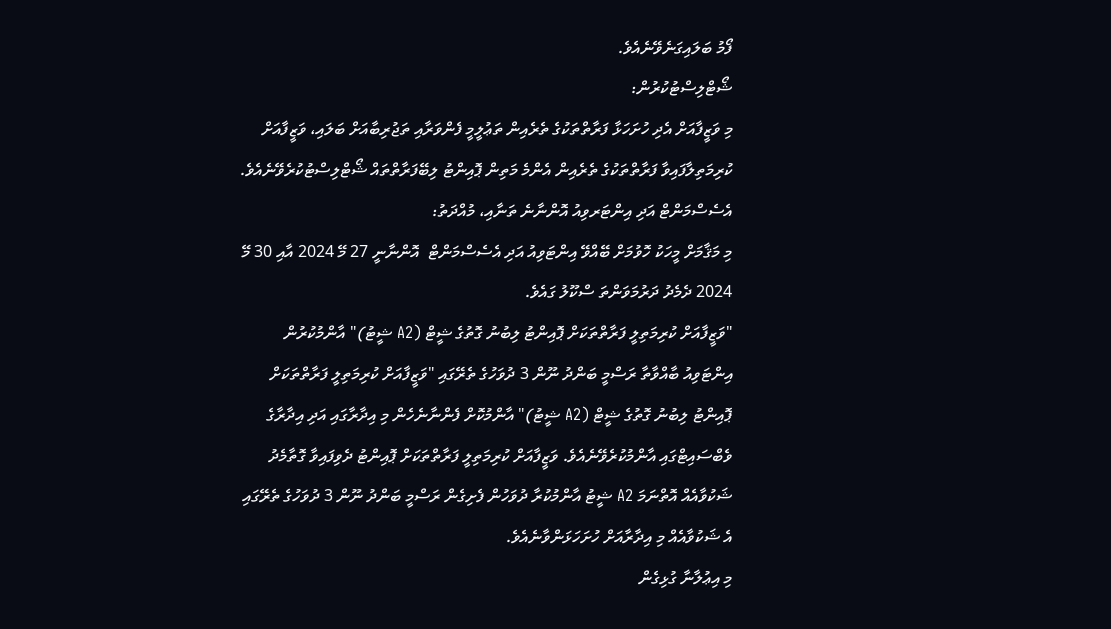ފޯމު ބަލައިގަނެވޭނެއެވެ.
ޝޯޓްލިސްޓުކުރުން:
މި ވަޒީފާއަށް އެދި ހުށަހަޅާ ފަރާތްތަކުގެ ތެރެއިން ތަޢުލީމީ ފެންވަރާއި ތަޖުރިބާއަށް ބަލައި، ވަޒީފާއަށް ކުރިމަތިލާފައިވާ ފަރާތްތަކުގެ ތެރެއިން އެންމެ މަތިން ޕޮއިންޓު ލިބޭފަރާތްތައް ޝޯޓްލިސްޓުކުރެވޭނެއެވެ.
އެސެސްމަންޓް އަދި އިންޓަރވިއު އޮންނާނެ ތަނާއި، މުއްދަތު:
މި މަޤާމަށް މީހަކު ހޮވުމަށް ބޭއްވޭ އިންޓަވިއު އަދި އެސެސްމަންޓް  އޮންނާނީ 27 މޭ 2024 އާއި 30 މޭ 2024 ދެމެދު ދަރުމަވަންތަ ސްކޫލު ގައެވެ.
"ވަޒީފާއަށް ކުރިމަތިލީ ފަރާތްތަކަށް ޕޮއިންޓު ލިބުނު ގޮތުގެ ޝީޓް (A2 ޝީޓު)" އާންމުކުރުން
އިންޓަވިއު ބާއްވާތާ ރަސްމީ ބަންދު ނޫން 3 ދުވަހުގެ ތެރޭގައި "ވަޒީފާއަށް ކުރިމަތިލީ ފަރާތްތަކަށް ޕޮއިންޓު ލިބުނު ގޮތުގެ ޝީޓް (A2 ޝީޓު)" އާންމުކޮށް ފެންނާނެހެން މި އިދާރާގައި އަދި އިދާރާގެ ވެބްސައިޓްގައި އާންމުކުރެވޭނެއެވެ. ވަޒީފާއަށް ކުރިމަތިލީ ފަރާތްތަކަށް ޕޮއިންޓު ދެވިފައިވާ ގޮތާމެދު ޝަކުވާއެއް އޮތްނަމަ A2 ޝީޓު އާންމުކުރާ ދުވަހުން ފެށިގެން ރަސްމީ ބަންދު ނޫން 3 ދުވަހުގެ ތެރޭގައި އެ ޝަކުވާއެއް މި އިދާރާއަށް ހުށަހަޅަންވާނެއެވެ.
މި އިޢުލާނާ ގުޅިގެން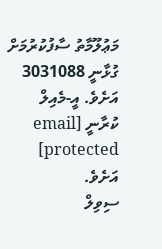މަޢުލޫމާތު ސާފުކުރުމަށް ގުޅާނީ 3031088 އަށެވެ. އީ-މެއިލް ކުރާނީ [email protected] އަށެވެ.
ސިވިލް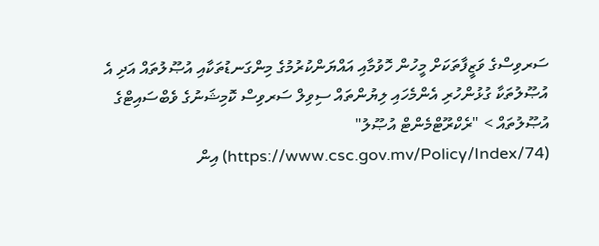ސަރވިސްގެ ވަޒީފާތަކަށް މީހުން ހޮވުމާއި އައްޔަންކުރުމުގެ މިންގަނޑުތަކާއި އުޞޫލުތައް އަދި އެ އުޞޫލުތަކާ ގުޅުންހުރި އެންމެހައި ލިޔުންތައް ސިވިލް ސަރވިސް ކޮމިޝަނުގެ ވެބްސައިޓްގެ އުޞޫލުތައް > "ރެކްރޫޓްމެންޓް އުޞޫލު" (https://www.csc.gov.mv/Policy/Index/74) އިން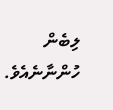ލިބެން ހުންނާނެއެވެ.